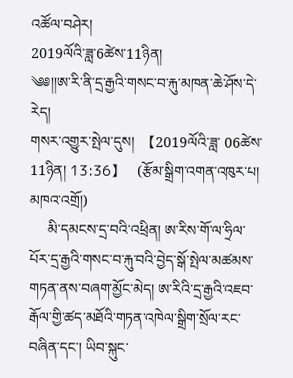འཚོལ་བཤེར།
2019ལོའི་ཟླ་6ཚེས་11ཉིན།
༄༅།།ཨ་རི་ནི་དྲ་རྒྱའི་གསང་བ་རྐུ་མཁན་ཆེ་ཤོས་དེ་རེད།
གསར་འགྱུར་སྤེལ་དུས།  【2019ལོའི་ཟླ་ 06ཚེས་11ཉིན། 13:36】   (རྩོམ་སྒྲིག་འགན་འཁུར་པ། མཁའ་འགྲོ།)
     མི་དམངས་དྲ་བའི་འཕྲིན། ཨ་རིས་གོ་ལ་ཧྲིལ་པོར་དྲ་རྒྱའི་གསང་བ་རྐུ་བའི་བྱེད་སྒོ་སྤེལ་མཚམས་གཏན་ནས་བཞག་མྱོང་མེད། ཨ་རིའི་དྲ་རྒྱའི་འཇབ་རྒོལ་གྱི་ཚད་མཐོའི་གཏན་འཁེལ་སྒྲིག་སྲོལ་རང་བཞིན་དང་། ཡིབ་སྐུང་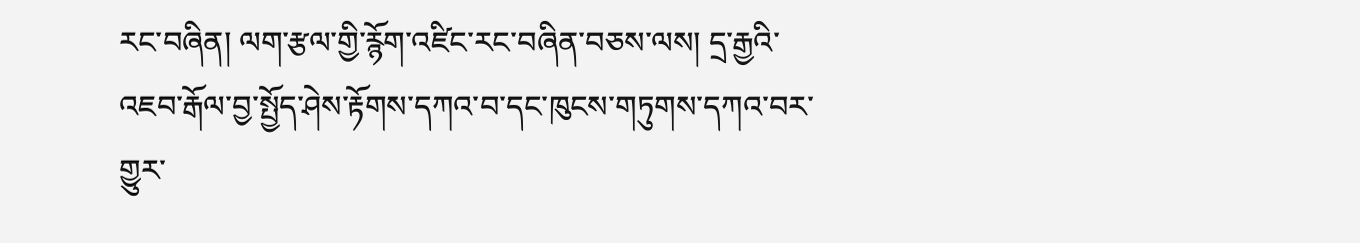རང་བཞིན། ལག་རྩལ་གྱི་རྙོག་འཛིང་རང་བཞིན་བཅས་ལས། དྲ་རྒྱའི་འཇབ་རྒོལ་བྱ་སྤྱོད་ཤེས་རྟོགས་དཀའ་བ་དང་ཁུངས་གཏུགས་དཀའ་བར་གྱུར་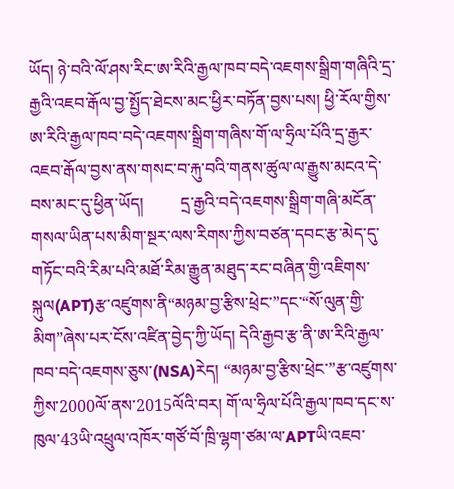ཡོད། ཉེ་བའི་ལོ་ཤས་རིང་ཨ་རིའི་རྒྱལ་ཁབ་བདེ་འཇགས་སྒྲིག་གཞིའི་དྲ་རྒྱའི་འཇབ་རྒོལ་བྱ་སྤྱོད་ཐེངས་མང་ཕྱིར་བཏོན་བྱས་པས། ཕྱི་རོལ་གྱིས་ཨ་རིའི་རྒྱལ་ཁབ་བདེ་འཇགས་སྒྲིག་གཞིས་གོ་ལ་ཧྲིལ་པོའི་དྲ་རྒྱར་འཇབ་རྒོལ་བྱས་ནས་གསང་བ་རྐུ་བའི་གནས་ཚུལ་ལ་རྒྱུས་མངའ་དེ་བས་མང་དུ་ཕྱིན་ཡོད།         དྲ་རྒྱའི་བདེ་འཇགས་སྒྲིག་གཞི་མངོན་གསལ་ཡིན་པས་མིག་སྔར་ལས་རིགས་ཀྱིས་བཙན་དབང་རྩ་མེད་དུ་གཏོང་བའི་རིམ་པའི་མཐོ་རིམ་རྒྱུན་མཐུད་རང་བཞིན་གྱི་འཇིགས་སྐུལ(APT)རྩ་འཛུགས་ནི“མཉམ་བྱ་རྩིས་ཕྲེང་”དང་“སོ་ལུན་གྱི་མིག”ཞེས་པར་ངོས་འཛིན་བྱེད་ཀྱི་ཡོད། དེའི་རྒྱབ་རྩ་ནི་ཨ་རིའི་རྒྱལ་ཁབ་བདེ་འཇགས་ཅུས་(NSA)རེད། “མཉམ་བྱ་རྩིས་ཕྲེང་”རྩ་འཛུགས་ཀྱིས་2000ལོ་ནས་2015ལོའི་བར། གོ་ལ་ཧྲིལ་པོའི་རྒྱལ་ཁབ་དང་ས་ཁུལ་43ཡི་འཕྲུལ་འཁོར་གཙོ་བོ་ཁྲི་ལྷག་ཙམ་ལ་APTཡི་འཇབ་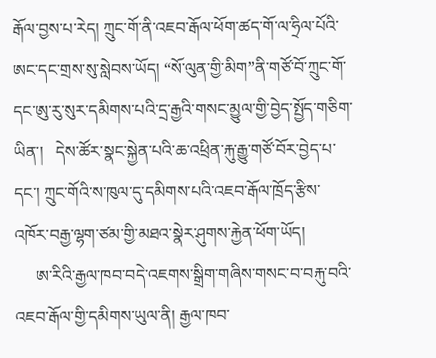རྒོལ་བྱས་པ་རེད། ཀྲུང་གོ་ནི་འཇབ་རྒོལ་ཕོག་ཚད་གོ་ལ་ཧྲིལ་པོའི་ཨང་དང་གྲས་སུ་སླེབས་ཡོད། “སོ་ལུན་གྱི་མིག”ནི་གཙོ་བོ་ཀྲུང་གོ་དང་ཨུ་རུ་སུར་དམིགས་པའི་དྲ་རྒྱའི་གསང་མྱུལ་གྱི་བྱེད་སྤྱོད་གཅིག་ཡིན་།   དེས་ཚོར་སྣང་སྐྱེན་པའི་ཆ་འཕྲིན་རྐུ་རྒྱུ་གཙོ་བོར་བྱེད་པ་དང་། ཀྲུང་གོའི་ས་ཁུལ་དུ་དམིགས་པའི་འཇབ་རྒོལ་ཁྲོད་རྩིས་འཁོར་བརྒྱ་ལྷག་ཙམ་གྱི་མཐའ་སྣེར་ཤུགས་རྐྱེན་ཕོག་ཡོད།
     ཨ་རིའི་རྒྱལ་ཁབ་བདེ་འཇགས་སྒྲིག་གཞིས་གསང་བ་བརྐུ་བའི་འཇབ་རྒོལ་གྱི་དམིགས་ཡུལ་ནི། རྒྱལ་ཁབ་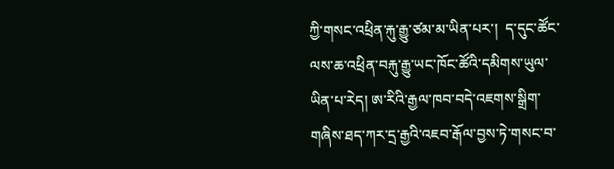ཀྱི་གསང་འཕྲིན་རྐུ་རྒྱུ་ཙམ་མ་ཡིན་པར་།  ད་དུང་ཚོང་ལས་ཆ་འཕྲིན་བརྐུ་རྒྱུ་ཡང་ཁོང་ཚོའི་དམིགས་ཡུལ་ཡིན་པ་རེད། ཨ་རིའི་རྒྱལ་ཁབ་བདེ་འཇགས་སྒྲིག་གཞིས་ཐད་ཀར་དྲ་རྒྱའི་འཇབ་རྒོལ་བྱས་ཏེ་གསང་བ་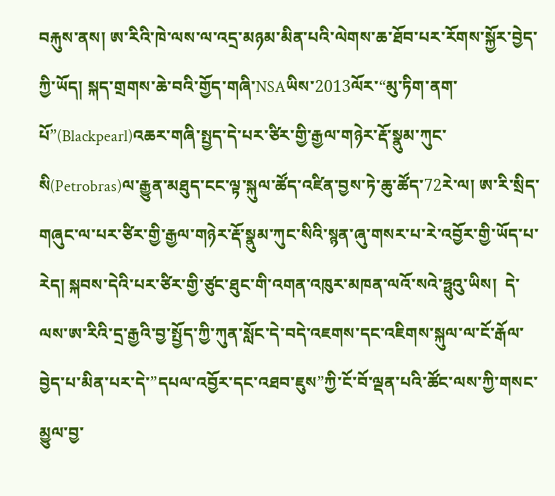བརྐུས་ནས། ཨ་རིའི་ཁེ་ལས་ལ་འདྲ་མཉམ་མིན་པའི་ལེགས་ཆ་ཐོབ་པར་རོགས་སྐྱོར་བྱེད་ཀྱི་ཡོད། སྐད་གྲགས་ཆེ་བའི་གྱོད་གཞི་NSAཡིས་2013ལོར་“མུ་ཏིག་ནག་པོ”(Blackpearl)འཆར་གཞི་སྤྱད་དེ་པར་ཙིར་གྱི་རྒྱལ་གཉེར་རྡོ་སྣུམ་ཀུང་སི(Petrobras)ལ་རྒྱུན་མཐུད་ངང་ལྟ་སྐུལ་ཚོད་འཛིན་བྱས་ཏེ་ཆུ་ཚོད་72རེ་ལ། ཨ་རི་སྲིད་གཞུང་ལ་པར་ཙིར་གྱི་རྒྱལ་གཉེར་རྡོ་སྣུམ་ཀུང་སིའི་སྙན་ཞུ་གསར་པ་རེ་འབྱོར་གྱི་ཡོད་པ་རེད། སྐབས་དེའི་པར་ཙིར་གྱི་ཙུང་ཐུང་གི་འགན་འཁུར་མཁན་ལའོ་སའེ་ཧྥུའུ་ཡིས།  དེ་ལས་ཨ་རིའི་དྲ་རྒྱའི་བྱ་སྤྱོད་ཀྱི་ཀུན་སློང་དེ་བདེ་འཇགས་དང་འཇིགས་སྐུལ་ལ་ངོ་རྒོལ་བྱེད་པ་མིན་པར་དེ་”དཔལ་འབྱོར་དང་འཐབ་ཇུས”ཀྱི་ངོ་བོ་ལྡན་པའི་ཚོང་ལས་ཀྱི་གསང་མྱུལ་བྱ་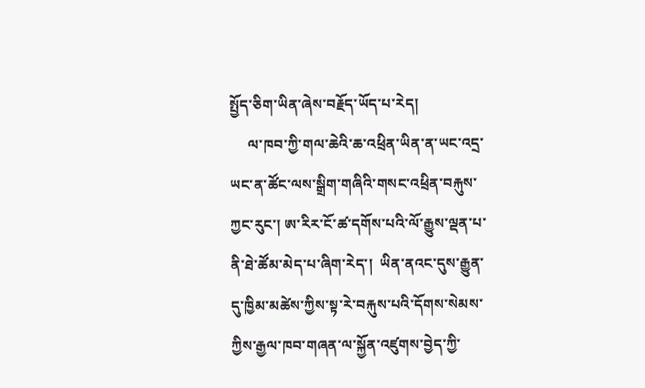སྤྱོད་ཅིག་ཡིན་ཞེས་བརྗོད་ཡོད་པ་རེད།
     ལ་ཁབ་ཀྱི་གལ་ཆེའི་ཆ་འཕྲིན་ཡིན་ན་ཡང་འདྲ་ཡང་ན་ཚོང་ལས་སྒྲིག་གཞིའི་གསང་འཕྲིན་བརྐུས་ཀྱང་རུང་། ཨ་རིར་ངོ་ཚ་དགོས་པའི་ལོ་རྒྱུས་ལྡན་པ་ནི་ཐེ་ཚོམ་མེད་པ་ཞིག་རེད་།  ཡིན་ནའང་དུས་རྒྱུན་དུ་ཁྱིམ་མཚེས་ཀྱིས་སྟ་རེ་བརྐུས་པའི་དོགས་སེམས་ཀྱིས་རྒྱལ་ཁབ་གཞན་ལ་སྐྱོན་འཛུགས་བྱེད་ཀྱི་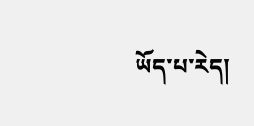ཡོད་པ་རེད།